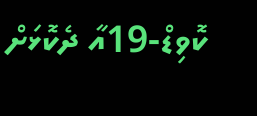ކޮވިޑް-19އާ ދެކޮޅަށް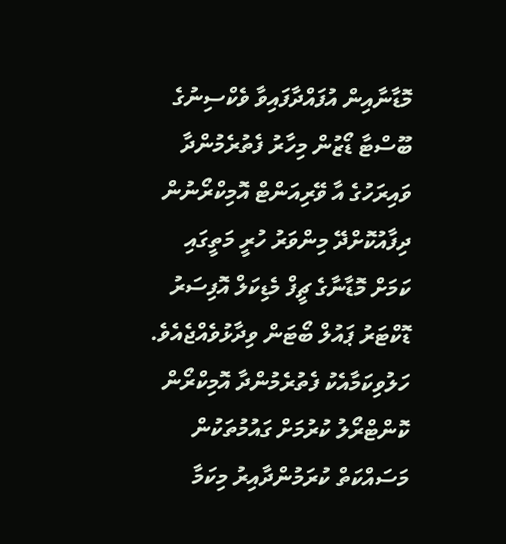މޮޑާނާއިން އުފައްދާފައިވާ ވެކްސިނުގެ ބޫސްޓާ ޑޯޒުން މިހާރު ފެތުރެމުންދާ ވައިރަހުގެ އާ ވޭރިއަންޓް އޮމިކްރޯނުން ދިފާއުކޮށްދޭ މިންވަރު ހުރީ މަތީގައި ކަމަށް މޮޑާނާގެ ޗީފް މެޑިކަލް އޮފިސަރު ޑޮކްޓަރު ޕައުލް ބޯޓަން ވިދާޅުވެއްޖެއެވެ.
ހަލުވިކަމާއެކު ފެތުރެމުންދާ އޮމިކްރޯން ކޮންޓްރޯލު ކުރުމަށް ގައުމުތަކުން މަސައްކަތް ކުރަމުންދާއިރު މިކަމާ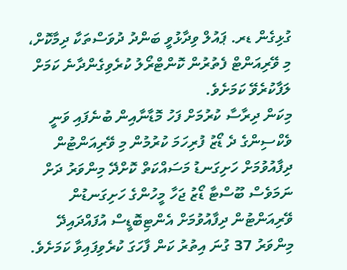ގުޅިގެން ޑރ. ޕައުލް ވިދާޅުވީ ބަންދު ދުވަސްތަކާ ދިމާކޮށް، މި ވޭރިއަންޓް ފެތުރުން ކޮންޓްރޯލު ކުރެވިގެންދާނެ ކަމަށް ލަފާކުރެވޭ ކަމަށެވެ.
މިކަން ދިރާސާ ކުރުމަށް ފަހު މޮޑާނާއިން ބުނެފައި ވަނީ ވެކްސިންގެ ދެ ޑޯޒު ފުރިހަމަ ކުރުމުން މި ވޭރިއަންޓުން ދިފާއުވުމަށް ހަށިގަނޑު މަސައްކަތް ކޮށްދޭ މިންވަރު ދަށް ނަމަވެސް ބޫސްޓާ ޑޯޒު ޖަހާ މީހުންގެ ހަށިގަނޑުން ވޭރިއަންޓުން ދިފާއުވުމަށް އެންޓިބޮޑީސް އުފައްދައިދޭ މިންވަރު 37 ގުނަ އިތުރު ކަން ފާހަގަ ކުރެވިފައިވާ ކަމަށެވެ.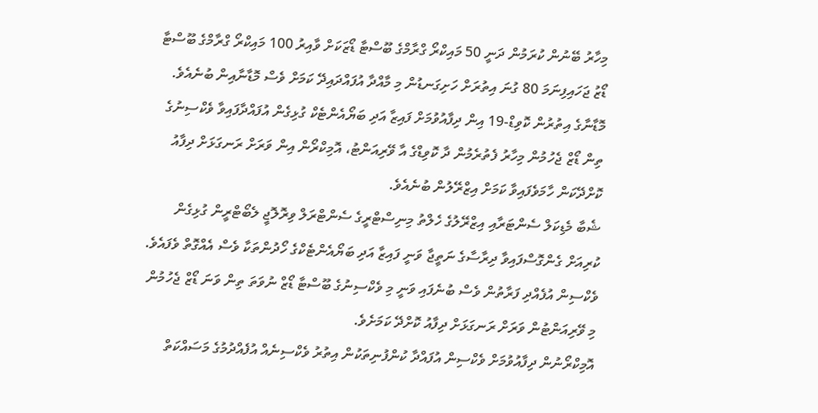މިހާރު ބޭނުން ކުރަމުން ދަނީ 50 މައިކްރޯ ގްރާމްގެ ބޫސްޓާ ޑޯޒަކަށް ވާއިރު 100 މައިކްރޯ ގްރާމްގެ ބޫސްޓާ ޑޯޒު ޖަހައިފިނަމަ 80 ގުނަ އިތުރަށް ހަށިގަނޑުން މި މާއްދާ އުފައްދައިދޭ ކަމަށް ވެސް މޮޑާނާއިން ބުނެއެވެ.
މޮޑާނާގެ އިތުރުން ކޮވިޑް-19 އިން ދިފާއުވުމަށް ފައިޒާ އަދި ބަޔޯއެންޓެކް ގުޅިގެން އުފައްދާފައިވާ ވެކްސިނުގެ ތިން ޑޯޒް ޖެހުމުން މިހާރު ފެތުރެމުން ދާ ކޮވިޑްގެ އާ ވޭރިއަންޓު، އޮމިކްރޯން އިން ވަރަށް ރަނގަޅަށް ދިފާއު ކޮށްދޭކަން ހާމަވެފައިވާ ކަމަށް އިޒްރޭލުން ބުނެއެވެ.
ޝެބާ މެޑިކަލް ސެންޓަރާއި އިޒްރޭލުގެ ހެލްތު މިނިސްޓްރީގެ ސެންޓްރަލް ވިރޮލޮޖީ ލެބޯޓްރީން ގުޅިގެން ކުރިއަށް ގެންގޮސްފައިވާ ދިރާސާގެ ނަތީޖާ ވަނީ ފައިޒާ އަދި ބަޔޯއެންޓެކްގެ ހޯދުންތަކާ ވެސް އެއްގޮތް ވެފައެވެ. ވެކްސިން އުފެއްދި ފަރާތުން ވެސް ބުނެފައި ވަނީ މި ވެކްސިނުގެ ބޫސްޓާ ޑޯޒް ނުވަތަ ތިން ވަނަ ޑޯޒް ޖެހުމުން މި ވޭރިއަންޓުން ވަރަށް ރަނގަޅަށް ދިފާއު ކޮށްދޭ ކަމަށެވެ.
އޮމިކްރޯނުން ދިފާއުވުމަށް ވެކްސިން އުފައްދާ ކުންފުނިތަކުން އިތުރު ވެކްސިނެއް އުފެއްދުމުގެ މަސައްކަތް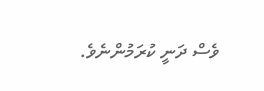ވެސް ދަނީ ކުރަމުންނެވެ.